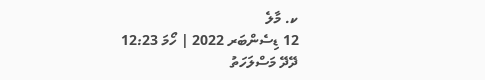ކ. މާލެ
12 ޑިސެންބަރ 2022 | ހޯމަ 12:23
ދޭދޭ މަސްލަހަތު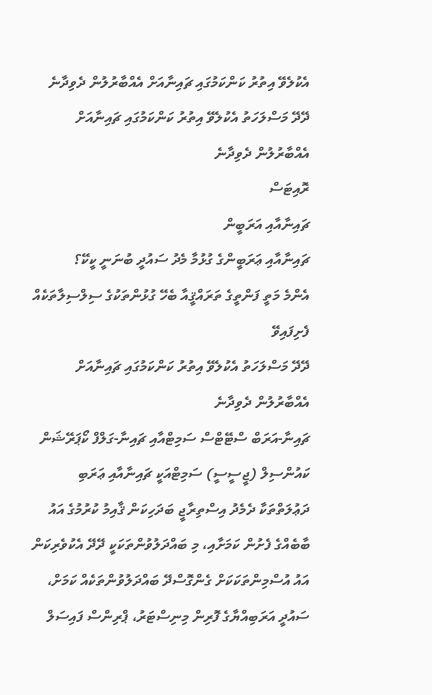އެކުލެވޭ އިތުރު ކަންކަމުގައި ޗައިނާއަށް އެއްބާރުލުން ދެވިދާނެ
ދޭދޭ މަސްލަހަތު އެކުލެވޭ އިތުރު ކަންކަމުގައި ޗައިނާއަށް އެއްބާރުލުން ދެވިދާނެ
ރޮއިޓަސް
ޗައިނާއާއި އަރަބީން
ޗައިނާއާއި ޢަރަބީންގެ ގުޅުމާ މެދު ސައުދީ ބުނަނީ ކީކޭ؟
އެންމެ މަތީ ފަންތީގެ ތަރައްޤީއާ ބެހޭ ގުޅުންތަކުގެ ސިލްސިލާތަކެއް ފެށިފައިވޭ
ދޭދޭ މަސްލަހަތު އެކުލެވޭ އިތުރު ކަންކަމުގައި ޗައިނާއަށް އެއްބާރުލުން ދެވިދާނެ
ޗައިނާ-އަރަބް ސްޓޭޓްސް ސަމިޓްއާއި ޗައިނާ-ގަލްފް ކޯޕަރޭޝަން ކައުންސިލް (ޖީސީސީ) ސަމިޓްއަކީ ޗައިނާއާއި ޢަރަބި ދަޢުލަތްތަކާ ދެމެދު އިސްތިރާޖީ ބަދަހިކަން ޤާއިމު ކުރުމުގެ އައު ބާބެއްގެ ފެށުން ކަމަށާއި، މި ބައްދަލުވުންތަކަކީ ދޭދޭ އެކުވެރިކަން އައު އުސްމިންތަކަކަށް ގެންގޮސްދޭ ބައްދަލުވުންތަކެއް ކަމަށް، ސައުދީ އަރަބިއްޔާގެ ފޮރިން މިނިސްޓަރު، ޕްރިންސް ފައިސަލް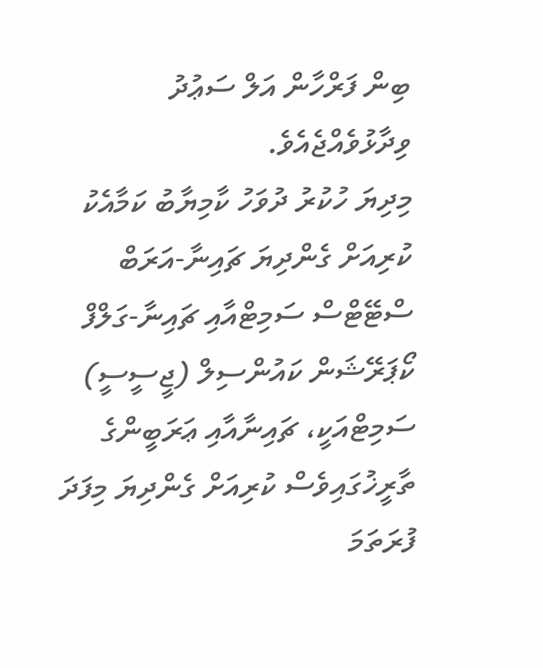ބިން ފަރްހާން އަލް ސަޢުދު ވިދާޅުވެއްޖެއެވެ.
މިދިޔަ ހުކުރު ދުވަހު ކާމިޔާބު ކަމާއެކު ކުރިއަށް ގެންދިޔަ ޗައިނާ-އަރަބް ސްޓޭޓްސް ސަމިޓްއާއި ޗައިނާ-ގަލްފް ކޯޕަރޭޝަން ކައުންސިލް (ޖީސީސީ) ސަމިޓްއަކީ، ޗައިނާއާއި ޢަރަބީންގެ ތާރީޚުގައިވެސް ކުރިއަށް ގެންދިޔަ މިފަދަ ފުރަތަމަ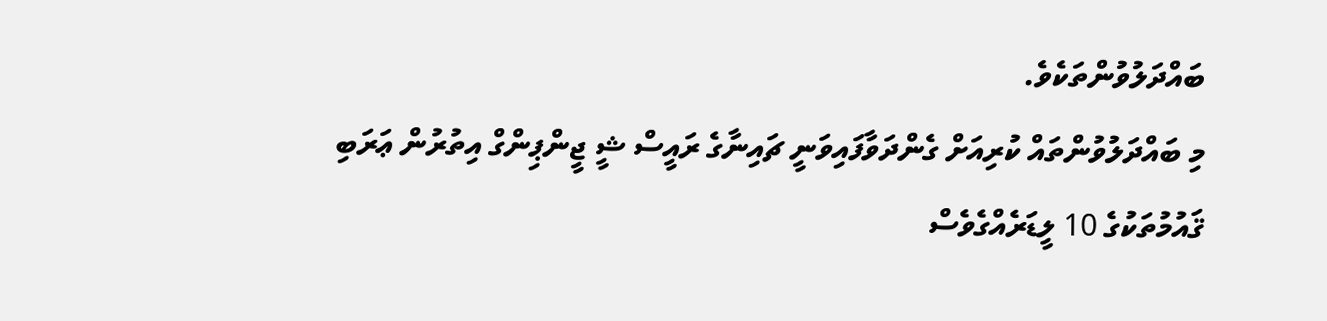ބައްދަލުވުންތަކެވެ.
މި ބައްދަލުވުންތައް ކުރިއަށް ގެންދަވާފައިވަނީ ޗައިނާގެ ރައީސް ޝީ ޖީންޕިންގް އިތުރުން ޢަރަބި ޤައުމުތަކުގެ 10 ލީޑަރެއްގެވެސް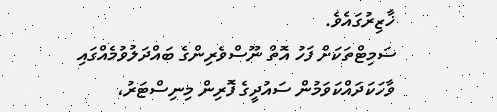ޚާޒިރުގައެވެ.
ސަމިޓްތަކަށް ފަހު އޮތް ނޫސްވެރިންގެ ބައްދަލުވުމެއްގައި ވާހަކަދައްކަވަމުން ސައުދީގެ ފޮރިން މިނިސްޓަރު،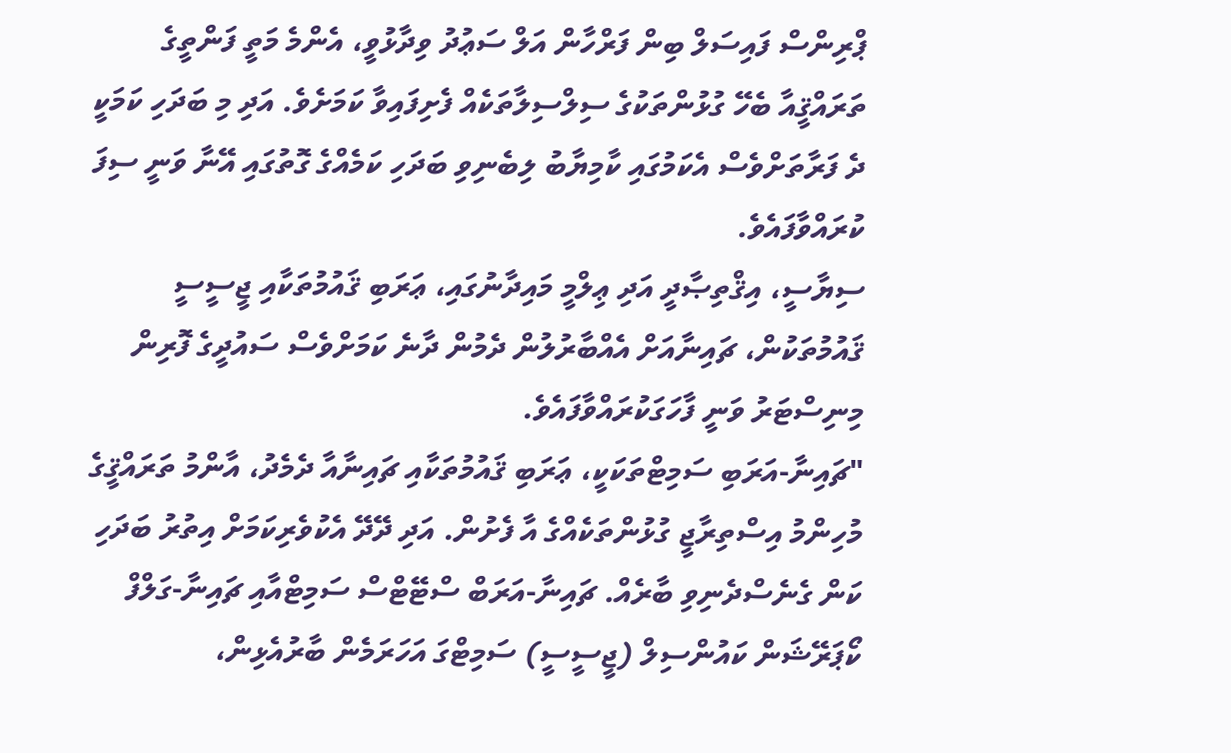ޕްރިންސް ފައިސަލް ބިން ފަރްހާން އަލް ސަޢުދު ވިދާޅުވީ، އެންމެ މަތީ ފަންތީގެ ތަރައްޤީއާ ބެހޭ ގުޅުންތަކުގެ ސިލްސިލާތަކެއް ފެށިފައިވާ ކަމަށެވެ. އަދި މި ބަދަހި ކަމަކީ ދެ ފަރާތަށްވެސް އެކަމުގައި ކާމިޔާބު ލިބެނިވި ބަދަހި ކަމެއްގެ ގޮތުގައި އޭނާ ވަނީ ސިފަ ކުރައްވާފައެވެ.
ސިޔާސީ، އިޤްތިޞާދީ އަދި ޢިލްމީ މައިދާނުގައި، ޢަރަބި ޤައުމުތަކާއި ޖީސީސީ ޤައުމުތަކުން، ޗައިނާއަށް އެއްބާރުލުން ދެމުން ދާނެ ކަމަށްވެސް ސައުދީގެ ފޮރިން މިނިސްޓަރު ވަނީ ފާހަގަކުރައްވާފައެވެ.
"ޗައިނާ-އަރަބި ސަމިޓްތަކަކީ، ޢަރަބި ޤައުމުތަކާއި ޗައިނާއާ ދެމެދު، އާންމު ތަރައްޤީގެ މުހިންމު އިސްތިރާޖީ ގުޅުންތަކެއްގެ އާ ފެށުން. އަދި ދޭދޭ އެކުވެރިކަމަށް އިތުރު ބަދަހި ކަން ގެނެސްދެނިވި ބާރެއް. ޗައިނާ-އަރަބް ސްޓޭޓްސް ސަމިޓްއާއި ޗައިނާ-ގަލްފް ކޯޕަރޭޝަން ކައުންސިލް (ޖީސީސީ) ސަމިޓްގަ އަހަރަމެން ބާރުއެޅިން،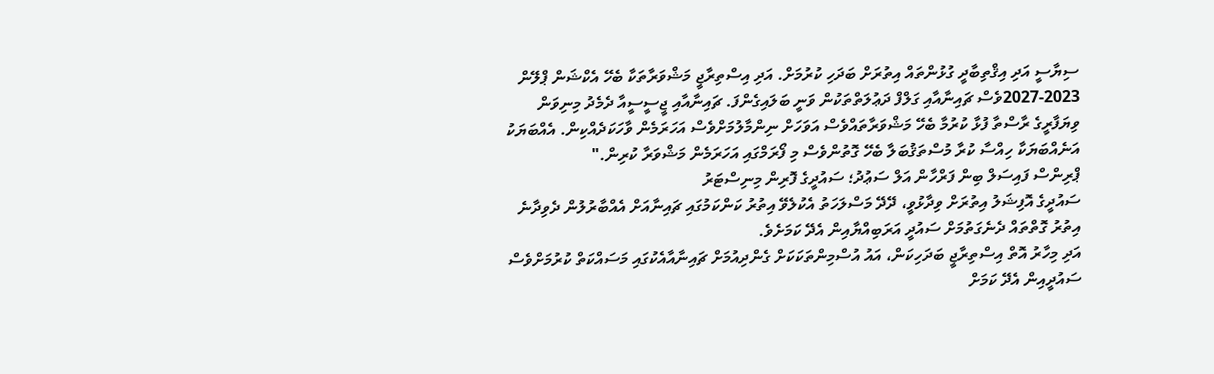ސިޔާސީ އަދި އިޤްތިބާދީ ގުޅުންތައް އިތުރަށް ބަދަހި ކުރުމަށް. އަދި އިސްތިރާޖީ މަޝްވަރާތަކާ ބެހޭ އެކްޝަން ޕްލޭން 2023-2027ވެސް ޗައިނާއާއި ގަލްފް ދަޢުލަތްތަކުން ވަނީ ބަލައިގެންފަ. ޗައިނާއާއި ޖީސީސީއާ ދެމެދު މިނިވަން ވިޔަފާރީގެ ރާސްތާ ފުޅާ ކުރުމާ ބެހޭ މަޝްވަރާތައްވެސް އަވަހަށް ނިންމާލުމަށްވެސް އަހަރަމެން ވާހަކަދެއްކިން. އެއްބަޔަކު އަނެއްބަޔަކާ ހިއްސާ ކުރާ މުސްތަޤުބަލާ ބެހޭ ގޮތުންވެސް މި ފޯރަމްގައި އަހަރަމެން މަޝްވަރާ ކުރިން."
ޕްރިންސް ފައިސަލް ބިން ފަރްހާން އަލް ސަޢުދު؛ ސައުދީގެ ފޮރިން މިނިސްޓަރު
ސައުދީގެ އޮފިޝަލު އިތުރަށް ވިދާޅުވީ، ދޭދޭ މަސްލަހަތު އެކުލެވޭ އިތުރު ކަންކަމުގައި ޗައިނާއަށް އެއްބާރުލުން ދެވިދާނެ އިތުރު ގޮތްތައް ދެނެގަތުމަށް ސައުދީ އަރަބިއްޔާއިން އެދޭ ކަމަށެވެ.
އަދި މިހާރު އޮތް އިސްތިރާޖީ ބަދަހިކަން، އައު އުސްމިންތަކަކަށް ގެންދިއުމަށް ޗައިނާއާއެކުގައި މަސައްކަތް ކުރުމަށްވެސް ސައުދީއިން އެދޭ ކަމަށް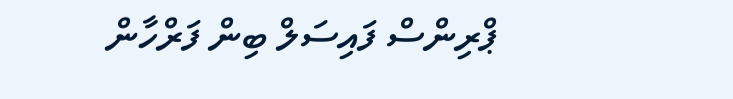ޕްރިންސް ފައިސަލް ބިން ފަރްހާން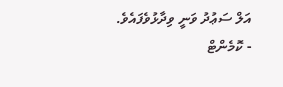އަލް ސަޢުދު ވަނީ ވިދާޅުވެފައެވެ.
- ކޮމެންޓް